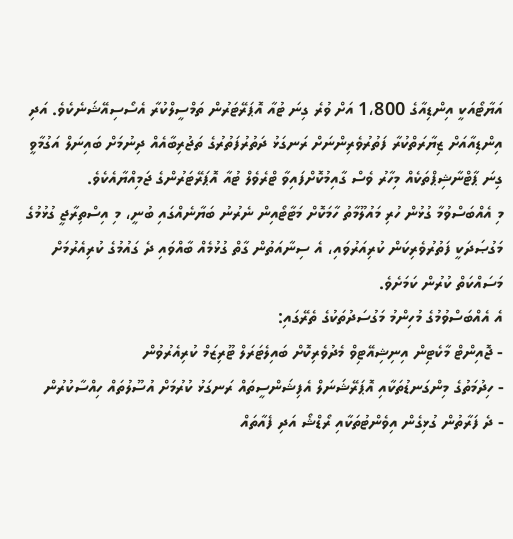އަޔާޓޯއަކީ އިންޑިއާގެ 1،800 އަށް ވުރެ ގިނަ ޓުއާ އޮޕަރޭޓަރުން ތަމްސީލްކުރާ އެސޯސިއޭޝަނެކެވެ. އަދި އިންޑިއާއަށް ޒިޔާރަތްކުރާ ފަތުރުވެރިންނަށް ރަނގަޅު ދަތުރުފަތުރުގެ ތަޖުރިބާއެއް ދިނުމަށް ބައިނަލް އަގުމާވީ ގިނަ ޕާޓްނާޝިޕްތަކެއް މިހާރު ވެސް ގާއިމުކޮށްފައިވާ ޓްރެވެލް ޓުއާ އޮޕަރޭޓަރުންގެ ޖަމިއްޔާއެކެވެ.
މި އެއްބަސްވުމާ ގުޅުން ހުރި މައުލޫމާތު ހާމަކޮށް މަޓާޓޯއިން ނެރުނު ބަޔާނެއްގައި ބުނީ، މި އިސްތިރާޖީ ގުޅުމުގެ މަގުޞަދަކީ ފަތުރުވެރިކަން ކުރިއަރުވައި، އެ ސިނާއަތުން ގާތް ގުޅުމެއް ބާއްވައި ދެ ގައުމުގެ ކުރިއެރުމަށް މަސައްކަތް ކުރުން ކަމަށެވެ.
އެ އެއްބަސްވުމުގެ މުހިންމު މަގުސަދުތަކުގެ ތެރޭގައި:
- ޖޮއިންޓް މާކެޓިން އިނިޝިއޭޓިވް މެދުވެރިކޮށް ބައިލެޓަރަލް ޓޫރިޒަމް ކުރިއެރުވުން
- ހިދުމަތުގެ މިންގަނޑުތަކާއި އޮޕަރޭޝަނަލް އެފިޝަންސީތައް ރަނގަޅު ކުރުމަށް އުސޫލުތައް ހިއްސާކުރުން
- ދެ ފަރާތުން ގުޅިގެން އިވެންޓުތަކާއި ރޯޑްޝޯ އަދި ފެއާތައް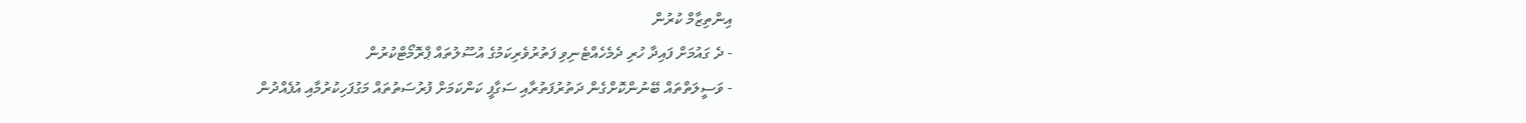އިންތިޒާމް ކުރުން
- ދެ ގައުމަށް ފައިދާ ހުރި ދެމެހެއްޓެނިވި ފަތުރުވެރިކަމުގެ އުސޫލުތައް ޕްރޮމޯޓްކުރުން
- ވަސީލަތްތައް ބޭނުންކޮށްގެން ދަތުރުފަތުރާއި ސަގާފީ ކަންކަމަށް ފުރުސަތުތައް މަގުފަހިކުރުމާއި އުފެއްދުން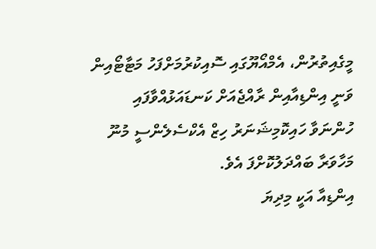މީގެއިތުރުން، އެމްއޯޔޫގައި ސޮއިކުރުމަށްފަހު މަޓާޓޯއިން ވަނީ އިންޑިއާއިން ރާއްޖެއަށް ކަނޑައަޅުއްވާފައި ހުންނަވާ ހައިކޮމިޝަނަރު ހިޒް އެކްސެލެންސީ މުނޫ މަހާވަރާ ބައްދަލުކޮށްފަ އެވެ.
އިންޑިއާ އަކީ މިދިޔަ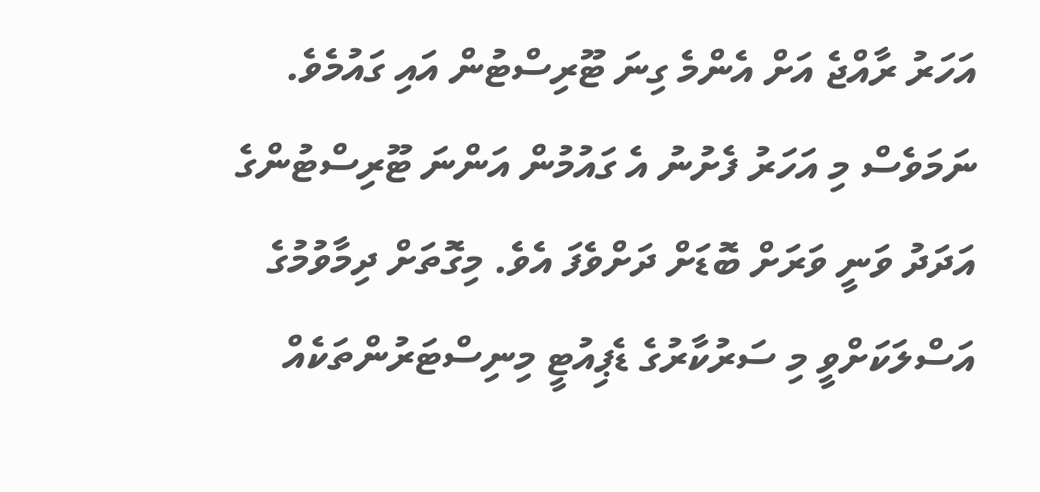އަހަރު ރާއްޖެ އަށް އެންމެ ގިނަ ޓޫރިސްޓުން އައި ގައުމެވެ. ނަމަވެސް މި އަހަރު ފެށުނު އެ ގައުމުން އަންނަ ޓޫރިސްޓުންގެ އަދަދު ވަނީ ވަރަށް ބޮޑަށް ދަށްވެފަ އެވެ. މިގޮތަށް ދިމާވުމުގެ އަސްލަކަށްވީ މި ސަރުކާރުގެ ޑެޕިއުޓީ މިނިސްޓަރުންތަކެއް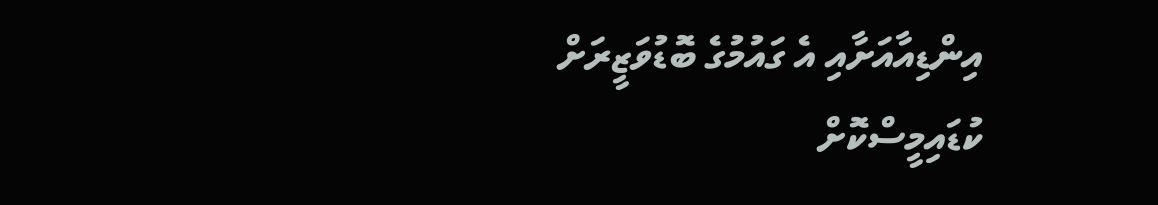އިންޑިއާއަށާއި އެ ގައުމުގެ ބޮޑުވަޒީރަށް ކުޑައިމީސްކޮށް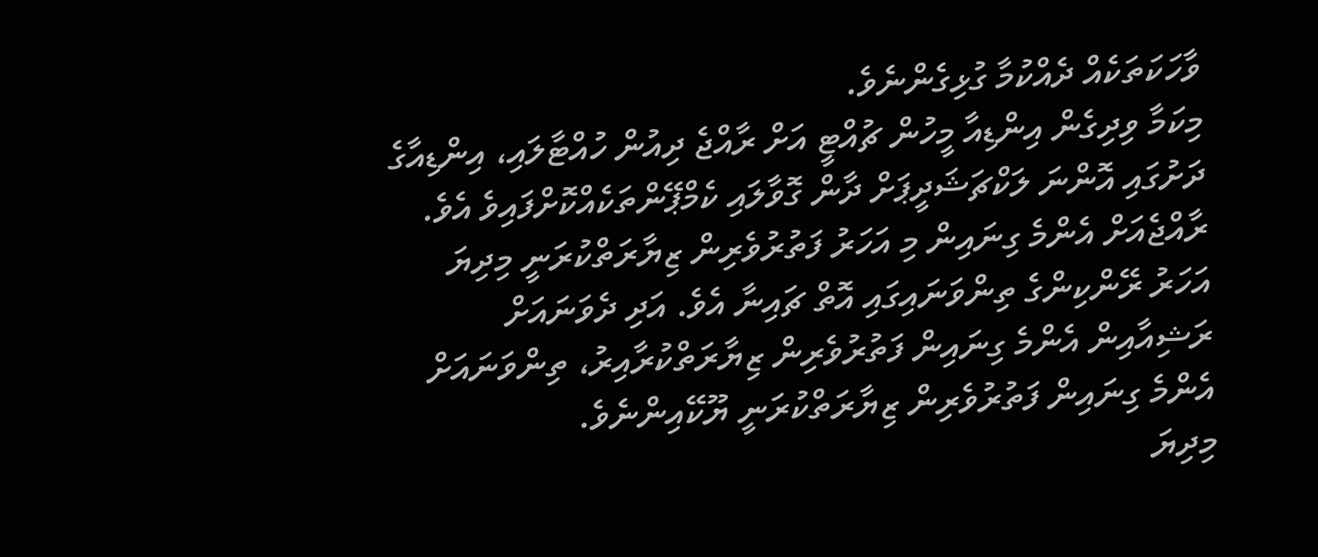ވާހަކަތަކެއް ދެއްކުމާ ގުޅިގެންނެވެ.
މިކަމާ ވިދިގެން އިންޑިއާ މީހުން ޗުއްޓީ އަށް ރާއްޖެ ދިއުން ހުއްޓާލައި، އިންޑިއާގެ ދަށުގައި އޮންނަ ލަކްޗަޝަދީޕަށް ދާން ގޮވާލައި ކެމްޕޭންތަކެއްކޮށްފައިވެ އެވެ.
ރާއްޖެއަށް އެންމެ ގިނައިން މި އަހަރު ފަތުރުވެރިން ޒިޔާރަތްކުރަނީ މިދިޔަ އަހަރު ރޭންކިންގެ ތިންވަނައިގައި އޮތް ޗައިނާ އެވެ. އަދި ދެވަނައަށް ރަޝިއާއިން އެންމެ ގިނައިން ފަތުރުވެރިން ޒިޔާރަތްކުރާއިރު، ތިންވަނައަށް އެންމެ ގިނައިން ފަތުރުވެރިން ޒިޔާރަތްކުރަނީ ޔޫކޭއިންނެވެ.
މިދިޔަ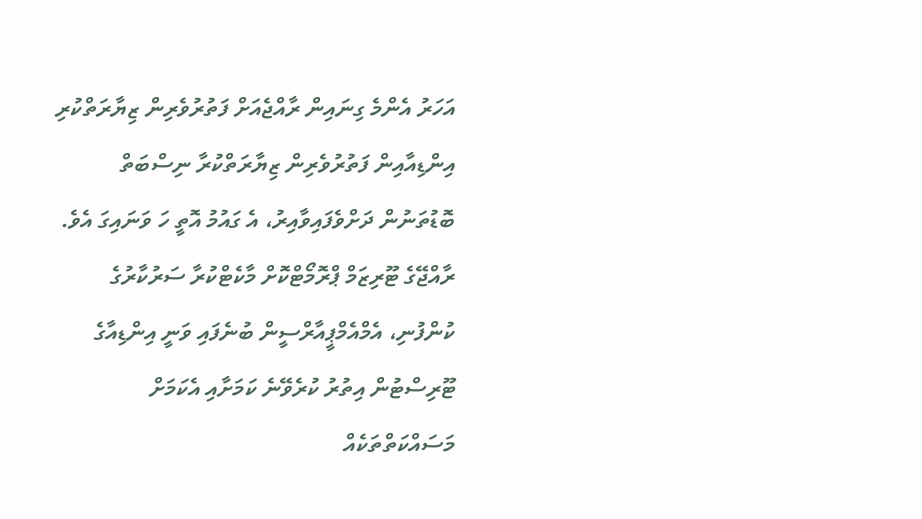އަހަރު އެންމެ ގިނައިން ރާއްޖެއަށް ފަތުރުވެރިން ޒިޔާރަތްކުރި އިންޑިއާއިން ފަތުރުވެރިން ޒިޔާރަތްކުރާ ނިސްބަތް ބޮޑުތަނުން ދަށްވެފައިވާއިރު، އެ ގައުމު އޮތީ ހަ ވަނައިގަ އެވެ.
ރާއްޖޭގެ ޓޫރިޒަމް ޕްރޮމޯޓްކޮށް މާކެޓްކުރާ ސަރުކާރުގެ ކުންފުނި، އެމްއެމްޕީއާރްސީން ބުނެފައި ވަނީ އިންޑިއާގެ ޓޫރިސްޓުން އިތުރު ކުރެވޭނެ ކަމަށާއި އެކަމަށް މަސައްކަތްތަކެއް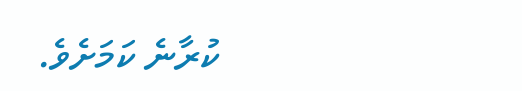ކުރާނެ ކަމަށެވެ.